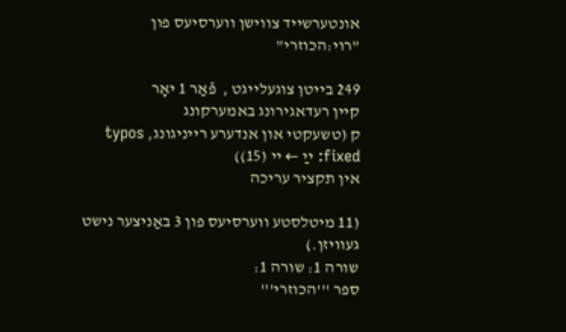אונטערשייד צווישן ווערסיעס פון "רוי:הכוזרי"

249 בייטן צוגעלייגט ,  פֿאַר 1 יאָר
קיין רעדאגירונג באמערקונג
ק (טשעקטי און אנדערע רייניגונג, typos fixed: ײַ ← יי (15))
אין תקציר עריכה

(11 מיטלסטע ווערסיעס פון 3 באַניצער נישט געוויזן.)
שורה 1: שורה 1:
ספר '''הכוזרי'''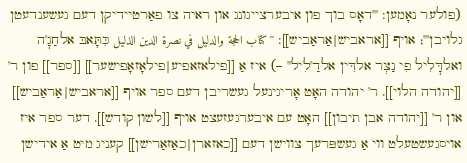(פולער נאָמען: '''דאָס בוך פון איבערצייגונג און ראיה צו פאַרטיידיקן דעם געשענדעטן גלויבן'''; אויף [[אראביש|אַראַביש]]: ''كتاب الحجة والدليل في نصرة الدين الذليل כִּתָּאבּ אלחַגׇ'ה ואלדׇּלִיל פִי נַצְר אלדִּין אלדַ'לִיל'' –) איז אַ [[פילאזאפיע|פילאָזאָפישער]] [[ספר]] פון ר' [[יהודה הלוי]]. ר' יהודה האָט אָריגינעל געשריבן דעם ספר אויף [[אראביש|אַראַביש]] און ר' [[יהודה אבן תיבון]] האָט עם איבערגעזעצט אויף [[לשון קודש]]. דער ספר איז אויסגעשטעלט ווי אַ געשפּרעך צווישן דעם [[כאזארן|כאַזאַרישן]] קעניג מיט אַ אידישן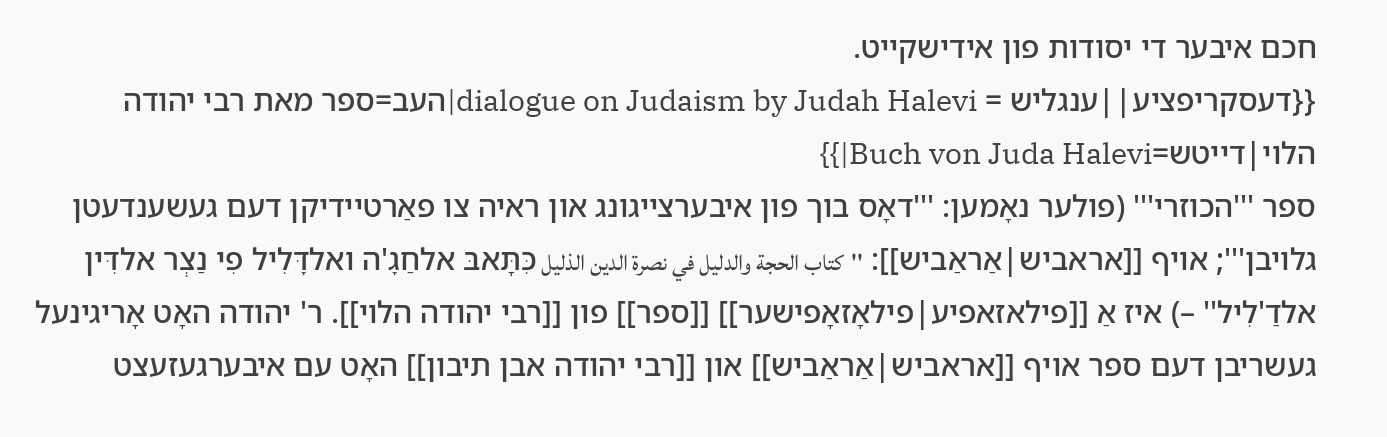חכם איבער די יסודות פון אידישקייט.
{{דעסקריפציע||ענגליש = dialogue on Judaism by Judah Halevi|העב=ספר מאת רבי יהודה הלוי|דייטש=Buch von Juda Halevi|}}
ספר '''הכוזרי''' (פולער נאָמען: '''דאָס בוך פון איבערצייגונג און ראיה צו פאַרטיידיקן דעם געשענדעטן גלויבן'''; אויף [[אראביש|אַראַביש]]: ''كتاب الحجة والدليل في نصرة الدين الذليل כִּתָּאבּ אלחַגׇ'ה ואלדׇּלִיל פִי נַצְר אלדִּין אלדַ'לִיל'' –) איז אַ [[פילאזאפיע|פילאָזאָפישער]] [[ספר]] פון [[רבי יהודה הלוי]]. ר' יהודה האָט אָריגינעל געשריבן דעם ספר אויף [[אראביש|אַראַביש]] און [[רבי יהודה אבן תיבון]] האָט עם איבערגעזעצט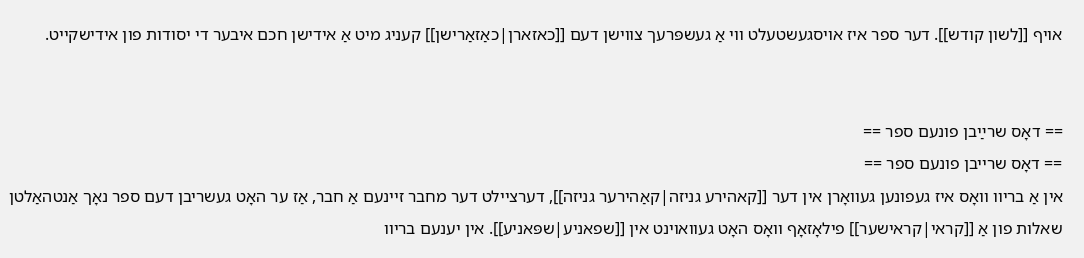אויף [[לשון קודש]]. דער ספר איז אויסגעשטעלט ווי אַ געשפּרעך צווישן דעם [[כאזארן|כאַזאַרישן]] קעניג מיט אַ אידישן חכם איבער די יסודות פון אידישקייט.


== דאָס שרײַבן פונעם ספר ==
== דאָס שרייבן פונעם ספר ==
אין אַ בריוו וואָס איז געפונען געוואָרן אין דער [[קאהירע גניזה|קאַהירער גניזה]], דערציילט דער מחבר זיינעם אַ חבר, אַז ער האָט געשריבן דעם ספר נאָך אַנטהאַלטן שאלות פון אַ [[קראי|קראישער]] פילאָזאָף וואָס האָט געוואוינט אין [[שפאניע|שפּאניע]]. אין יענעם בריוו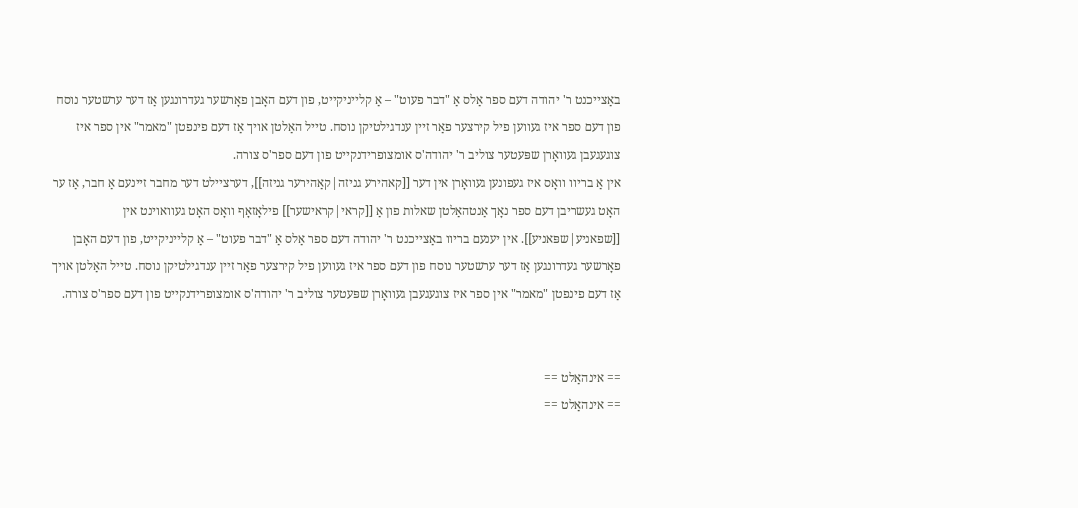באַצייכנט ר' יהודה דעם ספר אַלס אַ "דבר פעוט" – אַ קלייניקייט, פון דעם האָבן פאָרשער געדרונגען אַז דער ערשטער נוסח פון דעם ספר איז געווען פיל קירצער פאַר זיין ענדגילטיקן נוסח. טייל האַלטן אויך אַז דעם פינפטן "מאמר" אין ספר איז צוגעגעבן געוואָרן שפּעטער צוליב ר' יהודה'ס אומצופרידנקייט פון דעם ספר'ס צורה.
אין אַ בריוו וואָס איז געפונען געוואָרן אין דער [[קאהירע גניזה|קאַהירער גניזה]], דערציילט דער מחבר זיינעם אַ חבר, אַז ער האָט געשריבן דעם ספר נאָך אַנטהאַלטן שאלות פון אַ [[קראי|קראישער]] פילאָזאָף וואָס האָט געוואוינט אין [[שפאניע|שפּאניע]]. אין יענעם בריוו באַצייכנט ר' יהודה דעם ספר אַלס אַ "דבר פעוט" – אַ קלייניקייט, פון דעם האָבן פאָרשער געדרונגען אַז דער ערשטער נוסח פון דעם ספר איז געווען פיל קירצער פאַר זיין ענדגילטיקן נוסח. טייל האַלטן אויך אַז דעם פינפטן "מאמר" אין ספר איז צוגעגעבן געוואָרן שפּעטער צוליב ר' יהודה'ס אומצופרידנקייט פון דעם ספר'ס צורה.


== אינהאַלט ==
== אינהאַלט ==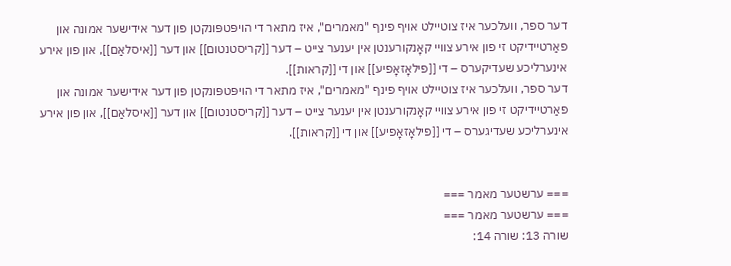דער ספר, וועלכער איז צוטיילט אויף פינף "מאמרים", איז מתאר די הויפּטפּונקטן פון דער אידישער אמונה און פאַרטיידיקט זי פון אירע צוויי קאָנקורענטן אין יענער צייט – דער [[קריסטנטום]] און דער [[איסלאַם]], און פון אירע אינערליכע שעדיקערס – די [[פילאָזאָפיע]] און די [[קראות]].
דער ספר, וועלכער איז צוטיילט אויף פינף "מאמרים", איז מתאר די הויפּטפּונקטן פון דער אידישער אמונה און פאַרטיידיקט זי פון אירע צוויי קאָנקורענטן אין יענער צייט – דער [[קריסטנטום]] און דער [[איסלאַם]], און פון אירע אינערליכע שעדיגערס – די [[פילאָזאָפיע]] און די [[קראות]].


=== ערשטער מאמר ===
=== ערשטער מאמר ===
שורה 13: שורה 14: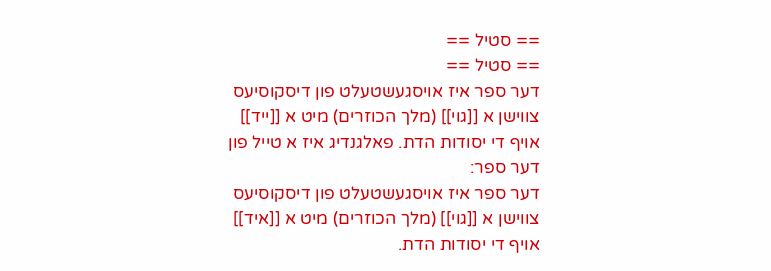== סטיל ==
== סטיל ==
דער ספר איז אויסגעשטעלט פון דיסקוסיעס צווישן א [[גוי]] (מלך הכוזרים) מיט א [[ייד]] אויף די יסודות הדת. פאלגנדיג איז א טייל פון דער ספר:
דער ספר איז אויסגעשטעלט פון דיסקוסיעס צווישן א [[גוי]] (מלך הכוזרים) מיט א [[איד]] אויף די יסודות הדת.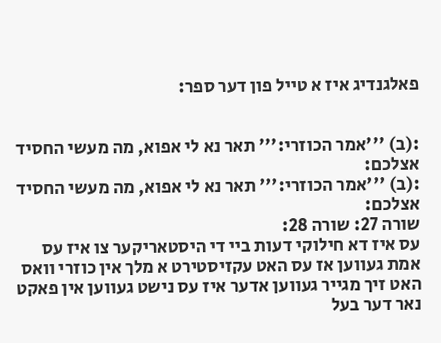פאלגנדיג איז א טייל פון דער ספר:


:(ב) '''אמר הכוזרי:''' תאר נא לי אפוא, מה מעשי החסיד אצלכם:
:(ב) '''אמר הכוזרי:''' תאר נא לי אפוא, מה מעשי החסיד אצלכם:
שורה 27: שורה 28:
עס איז דא חילוקי דעות ביי די היסטאריקער צו איז עס אמת געווען אז עס האט עקזיסטירט א מלך אין כוזרי וואס האט זיך מגייר געווען אדער איז עס נישט געווען אין פאקט נאר דער בעל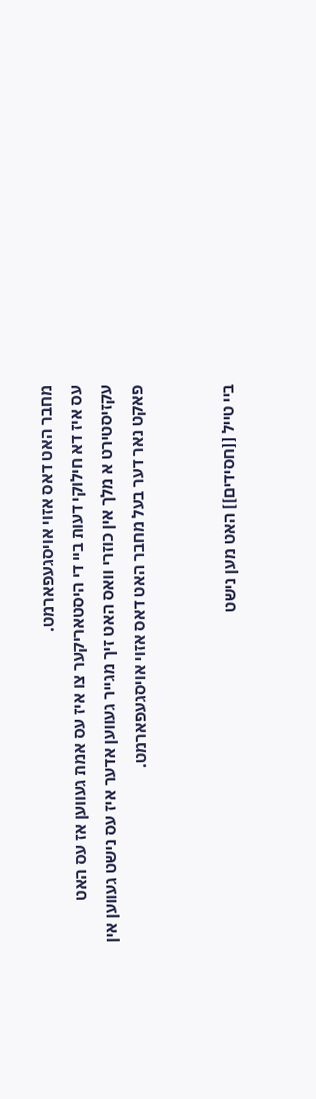מחבר האט דאס אזוי אויסגעפארמט.
עס איז דא חילוקי דעות ביי די היסטאריקער צו איז עס אמת געווען אז עס האט עקזיסטירט א מלך אין כוזרי וואס האט זיך מגייר געווען אדער איז עס נישט געווען אין פאקט נאר דער בעל מחבר האט דאס אזוי אויסגעפארמט.


ביי טייל [[חסידים]] האט מען נישט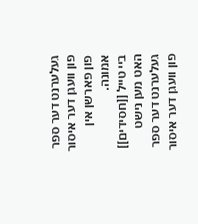געלערנט דער ספר פון וועגן דער איסור פון פארשן אין אמונה.
ביי טייל [[חסידים]] האט מען נישט געלערנט דער ספר פון וועגן דער איסור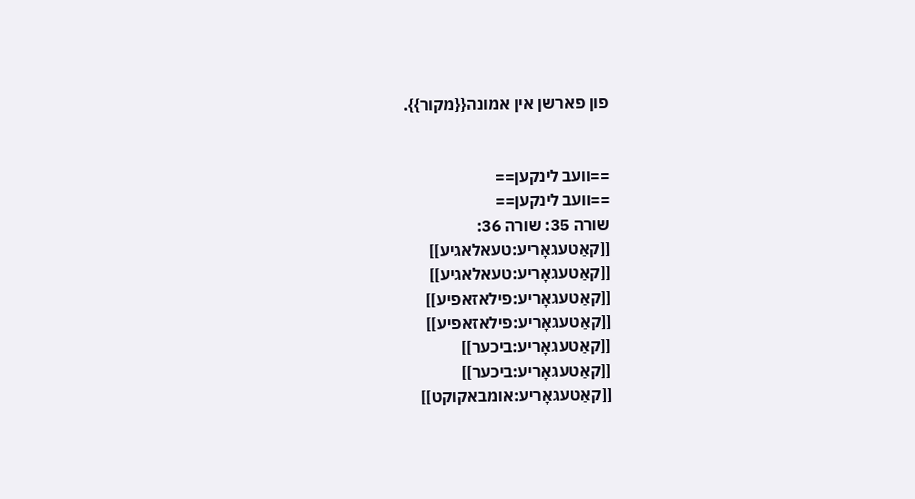פון פארשן אין אמונה{{מקור}}.


==וועב לינקען==
==וועב לינקען==
שורה 35: שורה 36:
[[קאַטעגאָריע:טעאלאגיע]]
[[קאַטעגאָריע:טעאלאגיע]]
[[קאַטעגאָריע:פילאזאפיע]]
[[קאַטעגאָריע:פילאזאפיע]]
[[קאַטעגאָריע:ביכער]]
[[קאַטעגאָריע:ביכער]]
[[קאַטעגאָריע:אומבאקוקט]]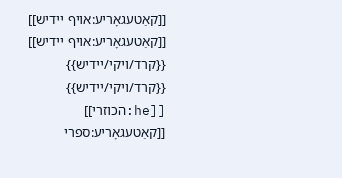[[קאַטעגאָריע:אויף יידיש]]
[[קאַטעגאָריע:אויף יידיש]]
{{קרד/ויקי/יידיש}}
{{קרד/ויקי/יידיש}}
[[he:הכוזרי]]
[[קאַטעגאָריע:ספרי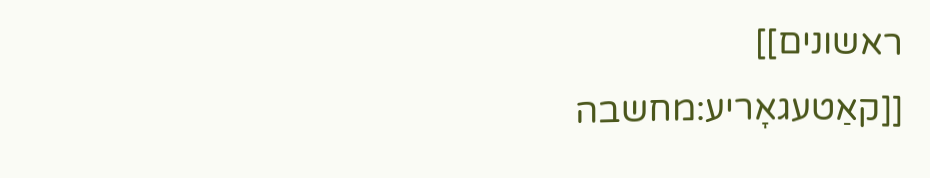ראשונים]]
[[קאַטעגאָריע:מחשבה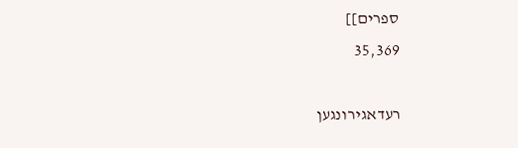ספרים]]
35,369

רעדאגירונגען